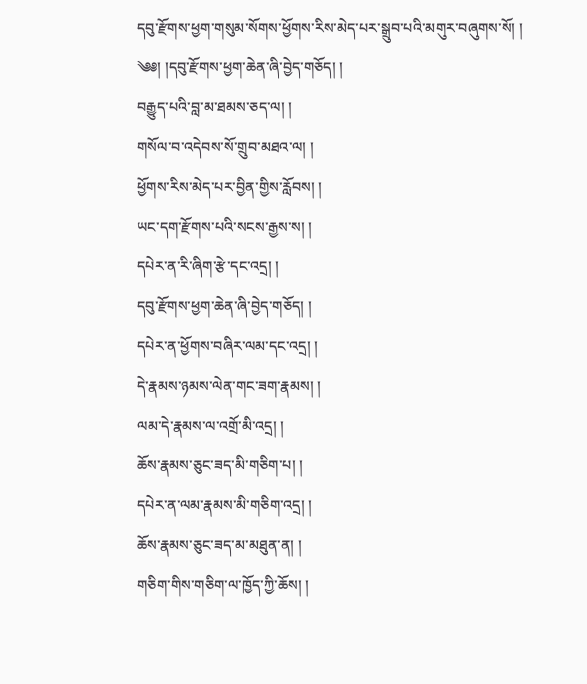དབུ་རྫོགས་ཕྱག་གསུམ་སོགས་ཕྱོགས་རིས་མེད་པར་སྒྲུབ་པའི་མགུར་བཞུགས་སོ། །
༄༅། །དབུ་རྫོགས་ཕྱག་ཆེན་ཞི་བྱེད་གཅོད། །
བརྒྱུད་པའི་བླ་མ་ཐམས་ཅད་ལ། །
གསོལ་བ་འདེབས་སོ་གྲུབ་མཐའ་ལ། །
ཕྱོགས་རིས་མེད་པར་བྱིན་གྱིས་རློབས། །
ཡང་དག་རྫོགས་པའི་སངས་རྒྱས་ས། །
དཔེར་ན་རི་ཞིག་རྩེ་དང་འདྲ། །
དབུ་རྫོགས་ཕྱག་ཆེན་ཞི་བྱེད་གཅོད། །
དཔེར་ན་ཕྱོགས་བཞིར་ལམ་དང་འདྲ། །
དེ་རྣམས་ཉམས་ལེན་གང་ཟག་རྣམས། །
ལམ་དེ་རྣམས་ལ་འགྲོ་མི་འདྲ། །
ཆོས་རྣམས་ཅུང་ཟད་མི་གཅིག་པ། །
དཔེར་ན་ལམ་རྣམས་མི་གཅིག་འདྲ། །
ཆོས་རྣམས་ཅུང་ཟད་མ་མཐུན་ན། །
གཅིག་གིས་གཅིག་ལ་ཁྱོད་ཀྱི་ཆོས། །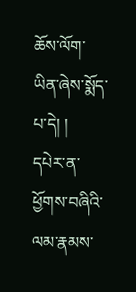ཆོས་ལོག་ཡིན་ཞེས་སྨོད་པ་དེ། །
དཔེར་ན་ཕྱོགས་བཞིའི་ལམ་རྣམས་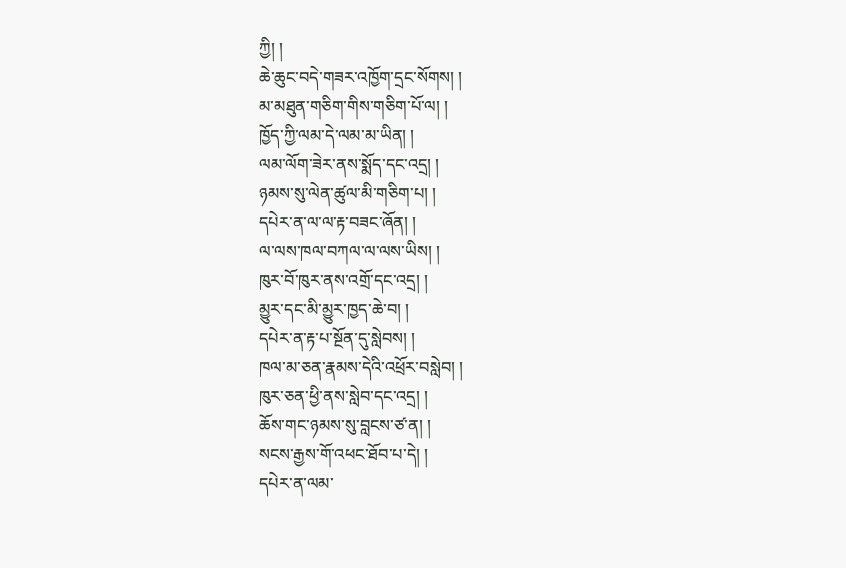ཀྱི། །
ཆེ་ཆུང་བདེ་གཟར་འཁྱོག་དྲང་སོགས། །
མ་མཐུན་གཅིག་གིས་གཅིག་པོ་ལ། །
ཁྱོད་ཀྱི་ལམ་དེ་ལམ་མ་ཡིན། །
ལམ་ལོག་ཟེར་ནས་སྨོད་དང་འདྲ། །
ཉམས་སུ་ལེན་ཚུལ་མི་གཅིག་པ། །
དཔེར་ན་ལ་ལ་རྟ་བཟང་ཞོན། །
ལ་ལས་ཁལ་བཀལ་ལ་ལས་ཡིས། །
ཁུར་བོ་ཁུར་ནས་འགྲོ་དང་འདྲ། །
མྱུར་དང་མི་མྱུར་ཁྱད་ཆེ་བ། །
དཔེར་ན་རྟ་པ་སྔོན་དུ་སླེབས། །
ཁལ་མ་ཅན་རྣམས་དེའི་འཕྲོར་བསླེབ། །
ཁུར་ཅན་ཕྱི་ནས་སླེབ་དང་འདྲ། །
ཆོས་གང་ཉམས་སུ་བླངས་ཙ་ན། །
སངས་རྒྱས་གོ་འཕང་ཐོབ་པ་དེ། །
དཔེར་ན་ལམ་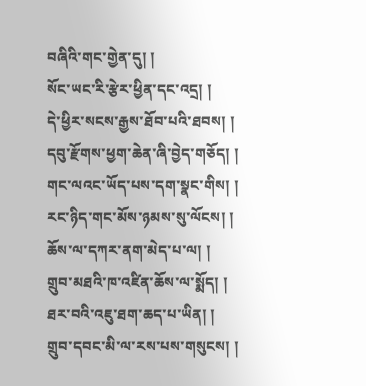བཞིའི་གང་གྱེན་དུ། །
སོང་ཡང་རི་རྩེར་ཕྱིན་དང་འདྲ། །
དེ་ཕྱིར་སངས་རྒྱས་ཐོབ་པའི་ཐབས། །
དབུ་རྫོགས་ཕྱག་ཆེན་ཞི་བྱེད་གཅོད། །
གང་ལའང་ཡོད་པས་དག་སྣང་གིས། །
རང་ཉིད་གང་མོས་ཉམས་སུ་ལོངས། །
ཆོས་ལ་དཀར་ནག་མེད་པ་ལ། །
གྲུབ་མཐའི་ཁ་འཛིན་ཆོས་ལ་སྨོད། །
ཐར་བའི་འཇུ་ཐག་ཆད་པ་ཡིན། །
གྲུབ་དབང་མི་ལ་རས་པས་གསུངས། །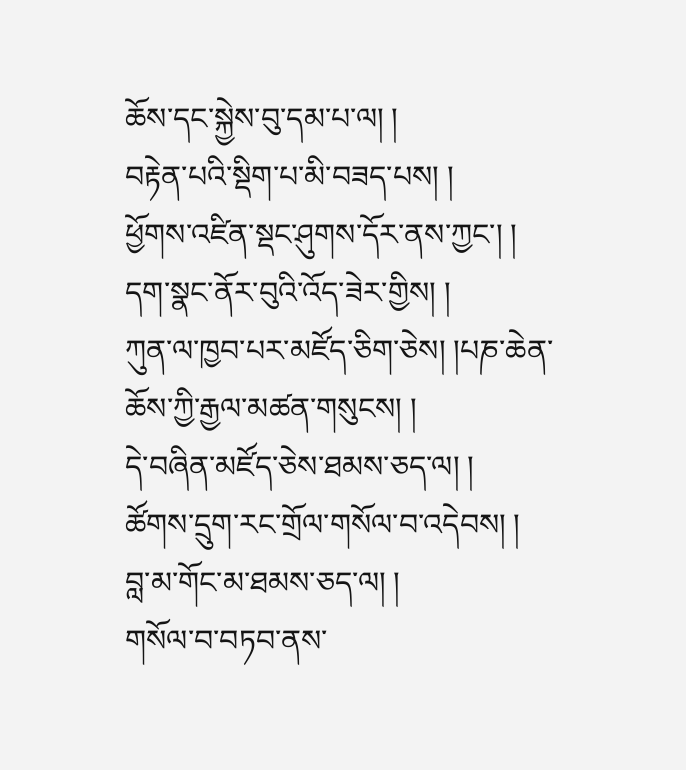ཆོས་དང་སྐྱེས་བུ་དམ་པ་ལ། །
བརྟེན་པའི་སྡིག་པ་མི་བཟད་པས། །
ཕྱོགས་འཛིན་སྡང་ཤུགས་དོར་ནས་ཀྱང་། །
དག་སྣང་ནོར་བུའི་འོད་ཟེར་གྱིས། །
ཀུན་ལ་ཁྱབ་པར་མཛོད་ཅིག་ཅེས། །པཎ་ཆེན་ཆོས་ཀྱི་རྒྱལ་མཚན་གསུངས། །
དེ་བཞིན་མཛོད་ཅེས་ཐམས་ཅད་ལ། །
ཚོགས་དྲུག་རང་གྲོལ་གསོལ་བ་འདེབས། །
བླ་མ་གོང་མ་ཐམས་ཅད་ལ། །
གསོལ་བ་བཏབ་ནས་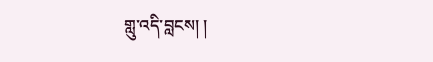གླུ་འདི་བླངས། །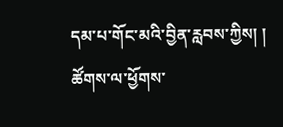དམ་པ་གོང་མའི་བྱིན་རླབས་ཀྱིས། །
ཚོགས་ལ་ཕྱོགས་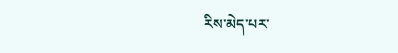རིས་མེད་པར་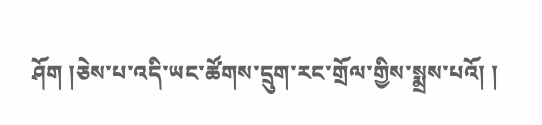ཤོག །ཅེས་པ་འདི་ཡང་ཚོགས་དྲུག་རང་གྲོལ་གྱིས་སྨྲས་པའོ། །